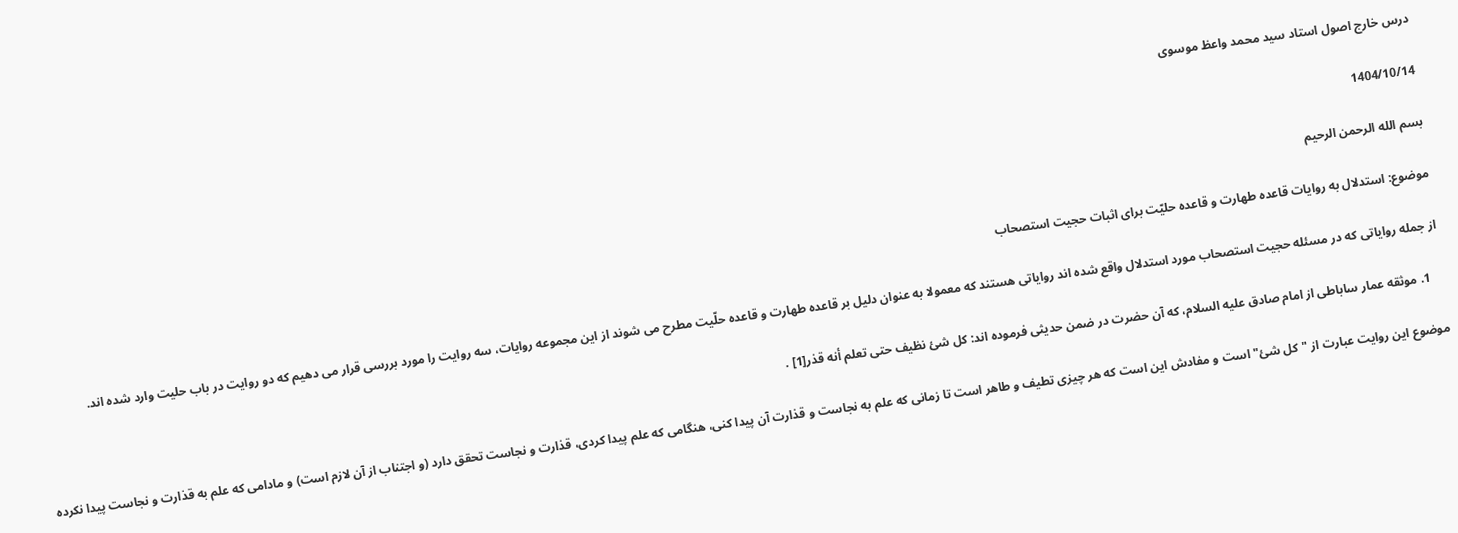درس خارج اصول استاد سید محمد واعظ موسوی

1404/10/14

بسم الله الرحمن الرحیم

موضوع: استدلال به روایات قاعده طهارت و قاعده حلیّت برای اثبات حجیت استصحاب

از جمله روایاتی که در مسئله حجیت استصحاب مورد استدلال واقع شده اند روایاتی هستند که معمولا به عنوان دلیل بر قاعده طهارت و قاعده حلّیت مطرح می شوند از این مجموعه روایات، سه روایت را مورد بررسی قرار می دهیم که دو روایت در باب حلیت وارد شده اند.

    1. موثقه عمار ساباطی از امام صادق علیه السلام، که آن حضرت در ضمن حدیثی فرموده اند: كل شئ نظيف حتى تعلم أنه قذر[1] .

موضوع این روایت عبارت از "کل شئ" است و مفادش این است که هر چیزی تطیف و طاهر است تا زمانی که علم به نجاست و قذارت آن پیدا کنی، هنگامی که علم پیدا کردی، قذارت و نجاست تحقق دارد (و اجتناب از آن لازم است) و مادامی که علم به قذارت و نجاست پیدا نکرده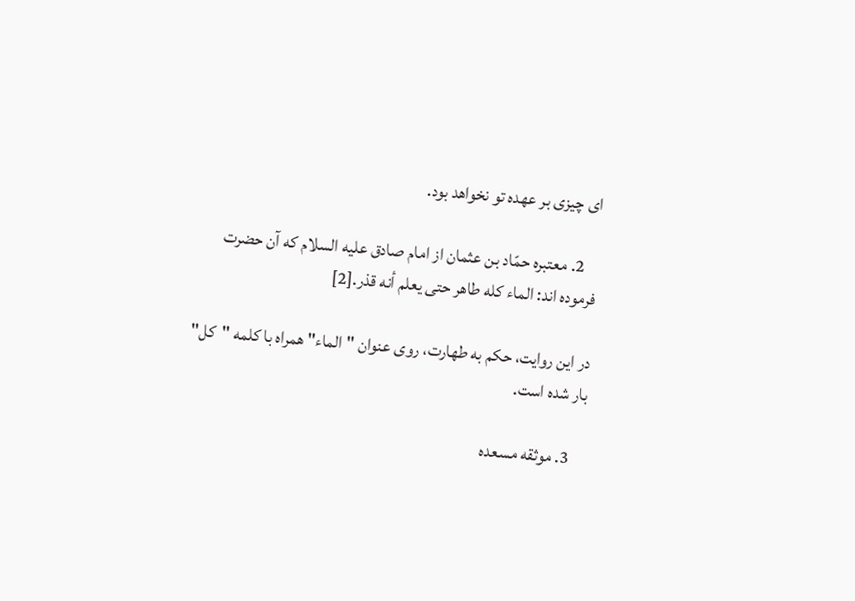ای چیزی بر عهده تو نخواهد بود.

    2. معتبره حمّاد بن عثمان از امام صادق علیه السلام که آن حضرت فرموده اند: الماء كله طاهر حتى يعلم أنه قذر.[2]

در این روایت، حکم به طهارت، روی عنوان "الماء" همراه با کلمه "کل" بار شده است.

    3. موثقه مسعده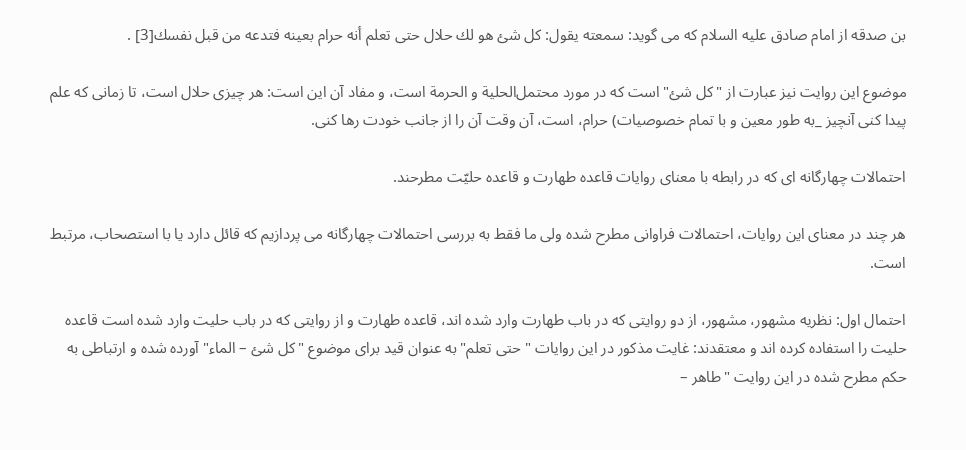بن صدقه از امام صادق علیه السلام که می گوید: سمعته يقول: كل شئ هو لك حلال حتى تعلم أنه حرام بعينه فتدعه من قبل نفسك[3] .

موضوع این روایت نیز عبارت از "کل شئ" است که در مورد محتمل‌الحلیة و الحرمة است، و مفاد آن این است: هر چیزی حلال است، تا زمانی که علم پیدا کنی آنچیز _به طور معین و با تمام خصوصیات) حرام، است، آن وقت آن را از جانب خودت رها کنی.

احتمالات چهارگانه ای که در رابطه با معنای روایات قاعده طهارت و قاعده حلیّت مطرحند.

هر چند در معنای این روایات، احتمالات فراوانی مطرح شده ولی ما فقط به بررسی احتمالات چهارگانه می پردازیم که قائل دارد یا با استصحاب، مرتبط است.

احتمال اول: نظریه مشهور، مشهور، از دو روایتی که در باب طهارت وارد شده اند، قاعده طهارت و از روایتی که در باب حلیت وارد شده است قاعده حلیت را استفاده کرده اند و معتقدند: غایت مذکور در این روایات "حتی تعلم" به عنوان قید برای موضوع "کل شئ – الماء" آورده شده و ارتباطی به حکم مطرح شده در این روایت "طاهر –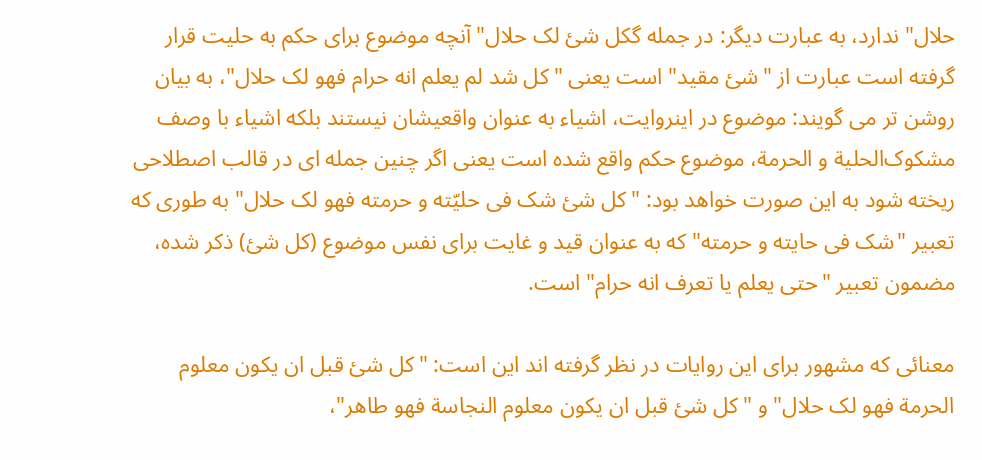حلال" ندارد، به عبارت دیگر: در جمله گکل شئ لک حلال" آنچه موضوع برای حکم به حلیت قرار گرفته است عبارت از "شئ مقید" است یعنی "کل شد لم یعلم انه حرام فهو لک حلال"، به بیان روشن تر می گویند: موضوع در اینروایت، اشیاء به عنوان واقعیشان نیستند بلکه اشیاء با وصف مشکوک‌الحلیة و الحرمة، موضوع حکم واقع شده است یعنی اگر چنین جمله ای در قالب اصطلاحی ریخته شود به این صورت خواهد بود: "کل شئ شک فی حلیّته و حرمته فهو لک حلال" به طوری که تعبیر "شک فی حایته و حرمته" که به عنوان قید و غایت برای نفس موضوع (کل شئ) ذکر شده، مضمون تعبیر "حتی یعلم یا تعرف انه حرام" است.

معنائی که مشهور برای این روایات در نظر گرفته اند این است: "کل شئ قبل ان یکون معلوم الحرمة فهو لک حلال" و "کل شئ قبل ان یکون معلوم النجاسة فهو طاهر"،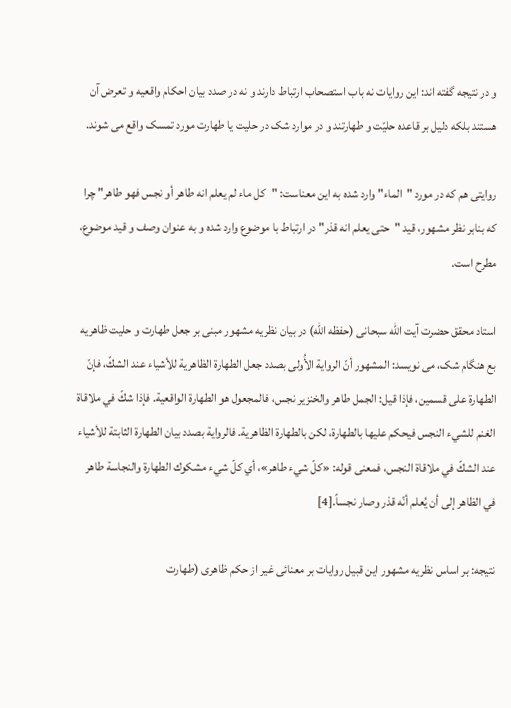و در نتیجه گفته اند: این روایات نه باب استصحاب ارتباط دارند و نه در صدد بیان احکام واقعیه و تعرض آن هستند بلکه دلیل بر قاعده حلیّت و طهارتند و در موارد شک در حلیت یا طهارت مورد تمسک واقع می شوند.

روایتی هم که در مورد "الماء" وارد شده به این معناست: "کل ماء لم یعلم انه طاهر أو نجس فهو طاهر" چرا که بنابر نظر مشهور، قید "حتی یعلم انه قذر" در ارتباط با موضوع وارد شده و به عنوان وصف و قید موضوع، مطرح است.

استاد محقق حضرت آیت الله سبحانی (حفظه الله) در بیان نظریه مشهور مبنی بر جعل طهارت و حلیت ظاهریه بع هنگام شک، می نویسد: المشهور أنّ الرواية الأُولى بصدد جعل الطهارة الظاهرية للأشياء عند الشكّ، فإنّ الطهارة على قسمين، فإذا قيل: الجمل طاهر والخنزير نجس، فالمجعول هو الطهارة الواقعية. فإذا شكّ في ملاقاة الغنم للشيء النجس فيحكم عليها بالطهارة، لكن بالطهارة الظاهرية. فالرواية بصدد بيان الطهارة الثابتة للأشياء عند الشكّ في ملاقاة النجس، فمعنى قوله: «كلّ شيء طاهر»، أي كلّ شيء مشكوك الطهارة والنجاسة طاهر في الظاهر إلى أن يُعلم أنّه قذر وصار نجساً.[4]

نتیجه: بر اساس نظریه مشهور این قبیل روایات بر معنائی غیر از حکم ظاهری (طهارت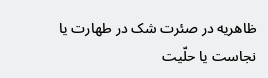ظاهریه در صئرت شک در طهارت یا نجاست یا حلّیت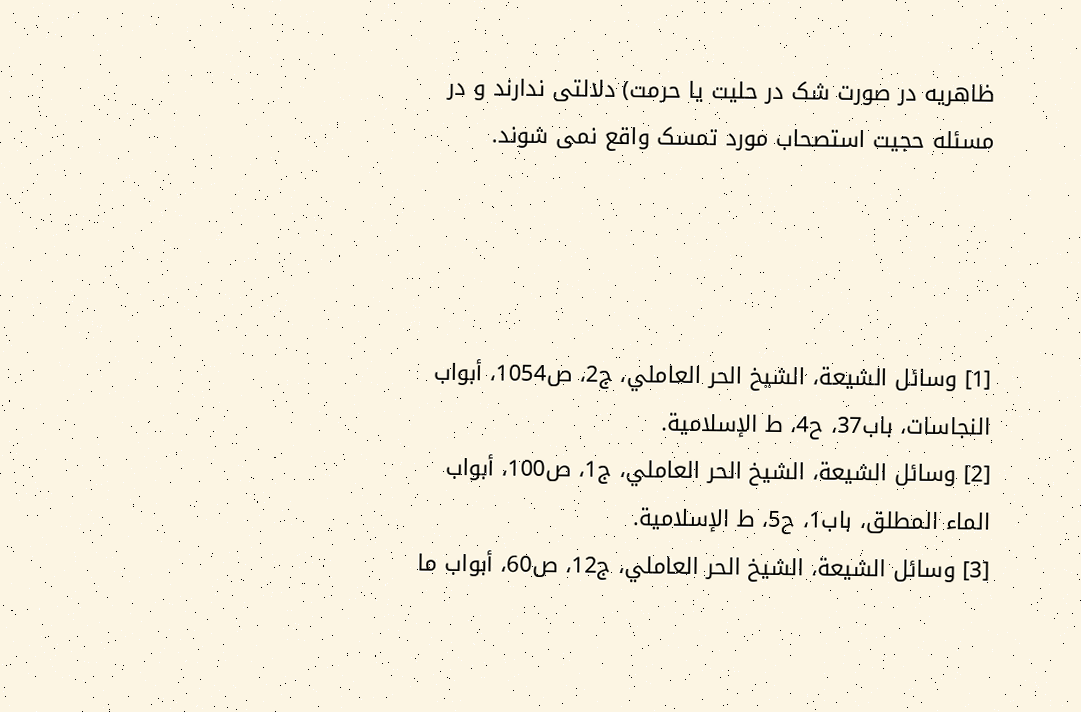ظاهریه در صورت شک در حلیت یا حرمت) دلالتی ندارند و در مسئله حجیت استصحاب مورد تمسک واقع نمی شوند.




[1] وسائل الشيعة، الشيخ الحر العاملي، ج2، ص1054، أبواب النجاسات، باب37، ح4، ط الإسلامية.
[2] وسائل الشيعة، الشيخ الحر العاملي، ج1، ص100، أبواب الماء المطلق، باب1، ح5، ط الإسلامية.
[3] وسائل الشيعة، الشيخ الحر العاملي، ج12، ص60، أبواب ما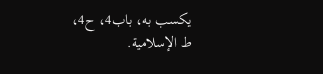یکسب به، باب4، ح4، ط الإسلامية.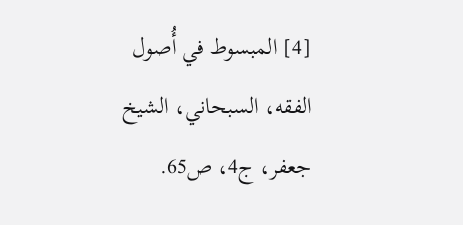[4] المبسوط في أُصول الفقه، السبحاني، الشيخ جعفر، ج4، ص65.